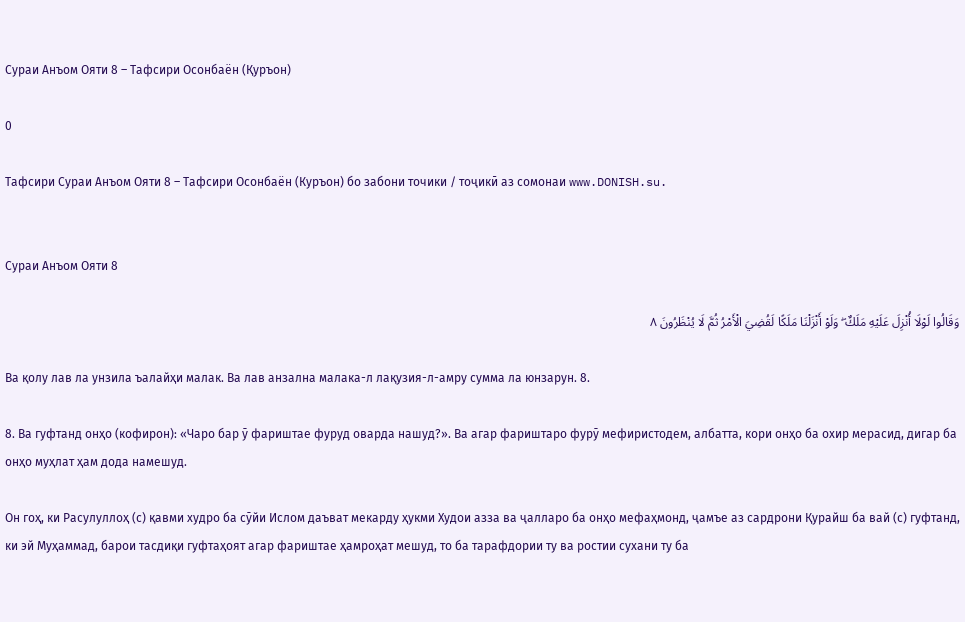Сураи Анъом Ояти 8 – Тафсири Осонбаён (Қуръон)

0

Тафсири Сураи Анъом Ояти 8 – Тафсири Осонбаён (Куръон) бо забони точики / тоҷикӣ аз сомонаи www.DONISH.su.


Сураи Анъом Ояти 8

وَقَالُوا لَوْلَا أُنْزِلَ عَلَيْهِ مَلَكٌ ۖ وَلَوْ أَنْزَلْنَا مَلَكًا لَقُضِيَ الْأَمْرُ ثُمَّ لَا يُنْظَرُونَ ٨

Ва қолу лав ла унзила ъалайҳи малак. Ва лав анзална малака-л лақузия-л-амру сумма ла юнзарун. 8.

8. Ва гуфтанд онҳо (кофирон): «Чаро бар ӯ фариштае фуруд оварда нашуд?». Ва агар фариштаро фурӯ мефиристодем, албатта, кори онҳо ба охир мерасид, дигар ба онҳо муҳлат ҳам дода намешуд.

Он гоҳ, ки Расулуллоҳ (с) қавми худро ба сӯйи Ислом даъват мекарду ҳукми Худои азза ва ҷалларо ба онҳо мефаҳмонд, ҷамъе аз сардрони Қурайш ба вай (с) гуфтанд, ки эй Муҳаммад, барои тасдиқи гуфтаҳоят агар фариштае ҳамроҳат мешуд, то ба тарафдории ту ва ростии сухани ту ба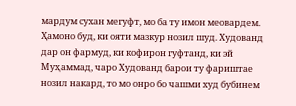мардум сухан мегуфт, мо ба ту имон меовардем. Ҳамоно буд, ки ояти мазкур нозил шуд. Худованд дар он фармуд, ки кофирон гуфтанд, ки эй Муҳаммад, чаро Худованд барои ту фариштае нозил накард, то мо онро бо чашми худ бубинем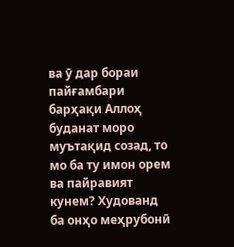ва ӯ дар бораи пайғамбари барҳақи Аллоҳ буданат моро муътақид созад, то мо ба ту имон орем ва пайравият кунем? Худованд ба онҳо меҳрубонӣ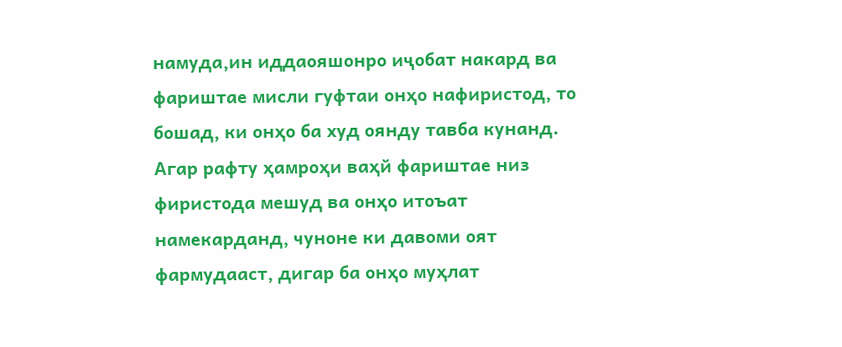намуда,ин иддаояшонро иҷобат накард ва фариштае мисли гуфтаи онҳо нафиристод, то бошад, ки онҳо ба худ оянду тавба кунанд. Агар рафту ҳамроҳи ваҳй фариштае низ фиристода мешуд ва онҳо итоъат намекарданд, чуноне ки давоми оят фармудааст, дигар ба онҳо муҳлат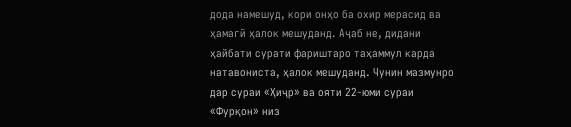дода намешуд, кори онҳо ба охир мерасид ва ҳамагӣ ҳалок мешуданд. Аҷаб не, дидани ҳайбати сурати фариштаро таҳаммул карда натавониста, ҳалок мешуданд. Чунин мазмунро дар сураи «Ҳиҷр» ва ояти 22-юми сураи «Фурқон» низ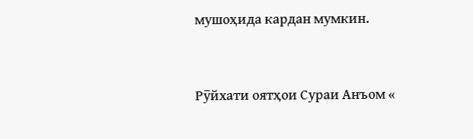мушоҳида кардан мумкин.


Рӯйхати оятҳои Сураи Анъом «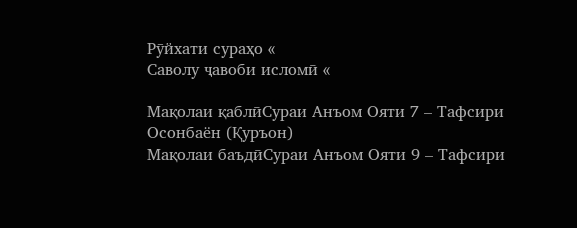Рӯйхати сураҳо «
Саволу ҷавоби исломӣ «

Мақолаи қаблӣСураи Анъом Ояти 7 – Тафсири Осонбаён (Қуръон)
Мақолаи баъдӣСураи Анъом Ояти 9 – Тафсири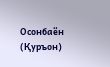Осонбаён (Қуръон)